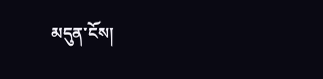མདུན་ངོས།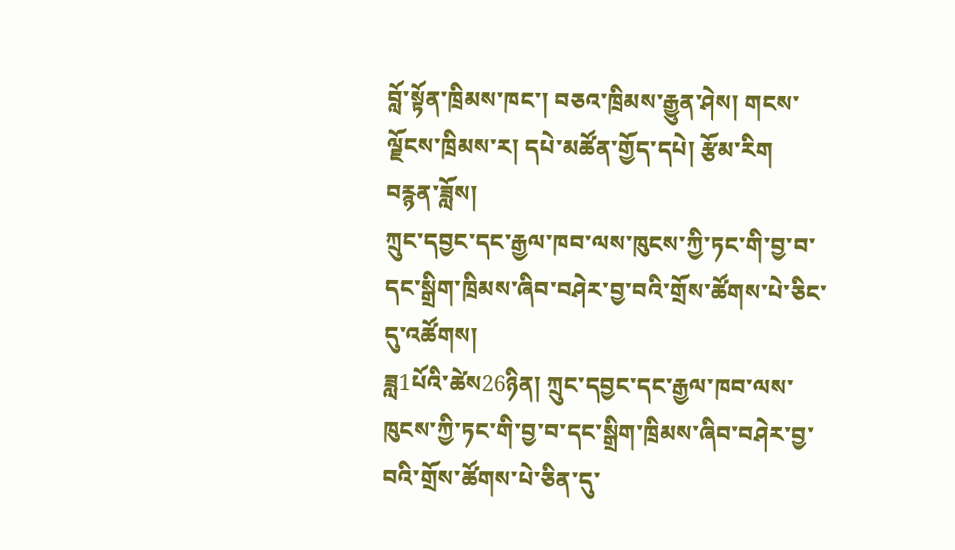བློ་སྟོན་ཁྲིམས་ཁང་། བཅའ་ཁྲིམས་རྒྱུན་ཤེས། གངས་ལྗོངས་ཁྲིམས་ར། དཔེ་མཚོན་གྱོད་དཔེ། རྩོམ་རིག བརྙན་ཟློས།
ཀྲུང་དབྱང་དང་རྒྱལ་ཁབ་ལས་ཁུངས་ཀྱི་ཏང་གི་བྱ་བ་དང་སྒྲིག་ཁྲིམས་ཞིབ་བཤེར་བྱ་བའི་གྲོས་ཚོགས་པེ་ཅིང་དུ་འཚོགས།
ཟླ1པོའི་ཚེས26ཉིན། ཀྲུང་དབྱང་དང་རྒྱལ་ཁབ་ལས་ཁུངས་ཀྱི་ཏང་གི་བྱ་བ་དང་སྒྲིག་ཁྲིམས་ཞིབ་བཤེར་བྱ་བའི་གྲོས་ཚོགས་པེ་ཅིན་དུ་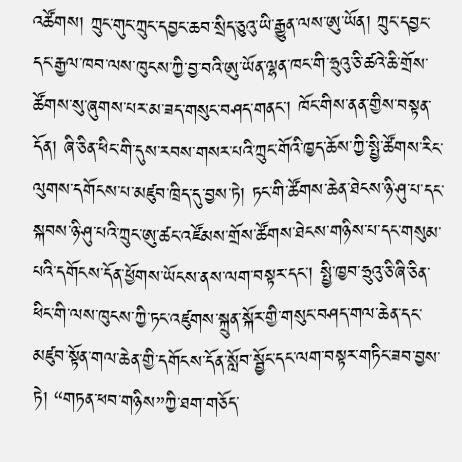འཚོགས། ཀྲུང་གུང་ཀྲུང་དབྱང་ཆབ་སྲིད་ཅུའུ་ཡི་རྒྱུན་ལས་ཨུ་ཡོན། ཀྲུང་དབྱང་དང་རྒྱལ་ཁབ་ལས་ཁུངས་ཀྱི་བྱ་བའི་ཨུ་ཡོན་ལྷན་ཁང་གི་ཧྲུའུ་ཅི་ཚའེ་ཆི་གྲོས་ཚོགས་སུ་ཞུགས་པར་མ་ཟད་གསུང་བཤད་གནང་། ཁོང་གིས་ནན་གྱིས་བསྟན་དོན། ཞི་ཅིན་ཕིང་གི་དུས་རབས་གསར་པའི་ཀྲུང་གོའི་ཁྱད་ཆོས་ཀྱི་སྤྱི་ཚོགས་རིང་ལུགས་དགོངས་པ་མཛུབ་ཁྲིད་དུ་བྱས་ཏེ། ཏང་གི་ཚོགས་ཆེན་ཐེངས་ཉི་ཤུ་པ་དང་སྐབས་ཉི་ཤུ་པའི་ཀྲུང་ཨུ་ཚང་འཛོམས་གྲོས་ཚོགས་ཐེངས་གཉིས་པ་དང་གསུམ་པའི་དགོངས་དོན་ཕྱོགས་ཡོངས་ནས་ལག་བསྟར་དང་། སྤྱི་ཁྱབ་ཧྲུའུ་ཅི་ཞི་ཅིན་ཕིང་གི་ལས་ཁུངས་ཀྱི་ཏང་འཛུགས་སྐྲུན་སྐོར་གྱི་གསུང་བཤད་གལ་ཆེན་དང་མཛུབ་སྟོན་གལ་ཆེན་གྱི་དགོངས་དོན་སློབ་སྦྱོང་དང་ལག་བསྟར་གཏིང་ཟབ་བྱས་ཏེ། “གཏན་ཕབ་གཉིས”ཀྱི་ཐག་གཅོད་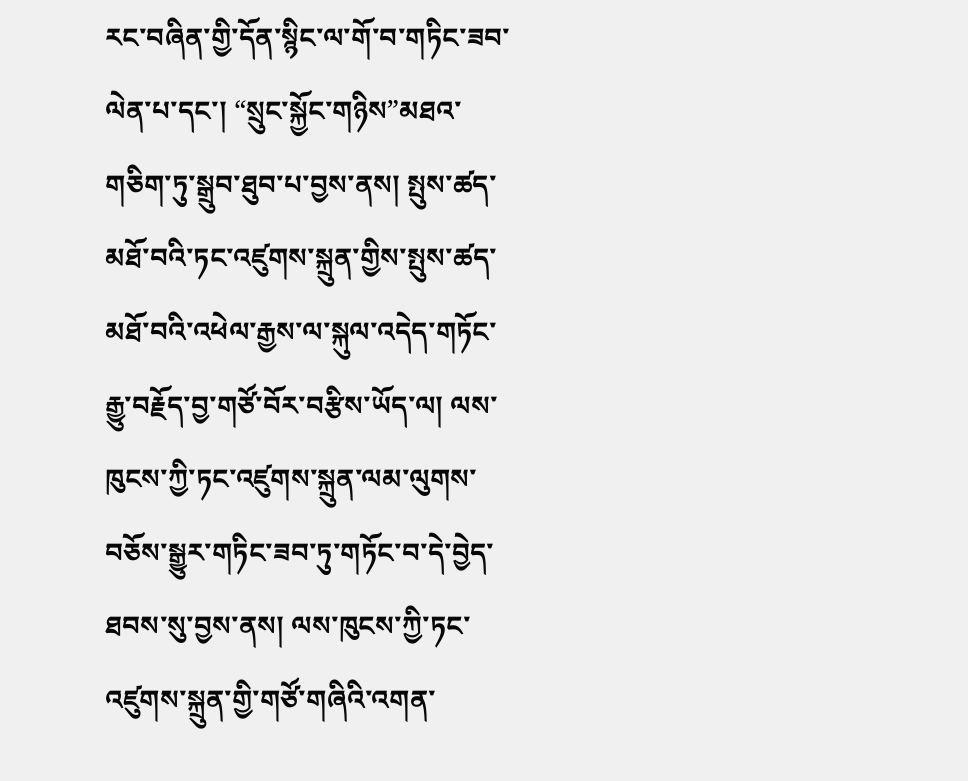རང་བཞིན་གྱི་དོན་སྙིང་ལ་གོ་བ་གཏིང་ཟབ་ལེན་པ་དང་། “སྲུང་སྐྱོང་གཉིས”མཐའ་གཅིག་ཏུ་སྒྲུབ་ཐུབ་པ་བྱས་ནས། སྤུས་ཚད་མཐོ་བའི་ཏང་འཛུགས་སྐྲུན་གྱིས་སྤུས་ཚད་མཐོ་བའི་འཕེལ་རྒྱས་ལ་སྐུལ་འདེད་གཏོང་རྒྱུ་བརྗོད་བྱ་གཙོ་བོར་བརྩིས་ཡོད་ལ། ལས་ཁུངས་ཀྱི་ཏང་འཛུགས་སྐྲུན་ལམ་ལུགས་བཅོས་སྒྱུར་གཏིང་ཟབ་ཏུ་གཏོང་བ་དེ་བྱེད་ཐབས་སུ་བྱས་ནས། ལས་ཁུངས་ཀྱི་ཏང་འཛུགས་སྐྲུན་གྱི་གཙོ་གཞིའི་འགན་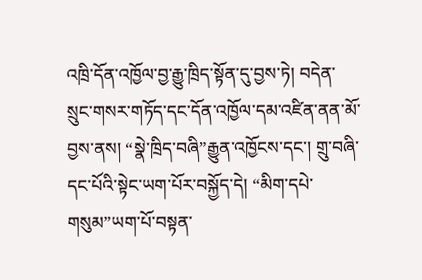འཁྲི་དོན་འཁྱོལ་བྱ་རྒྱུ་ཁྲིད་སྟོན་དུ་བྱས་ཏེ། བདེན་སྲུང་གསར་གཏོད་དང་དོན་འཁྱོལ་དམ་འཛིན་ནན་མོ་བྱས་ནས། “སྣེ་ཁྲིད་བཞི”རྒྱུན་འཁྱོངས་དང་། གྲུ་བཞི་དང་པོའི་སྟེང་ཡག་པོར་བསྐྱོད་དེ། “མིག་དཔེ་གསུམ”ཡག་པོ་བསྟན་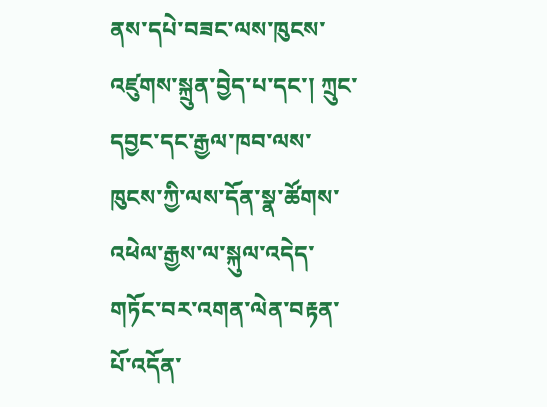ནས་དཔེ་བཟང་ལས་ཁུངས་འཛུགས་སྐྲུན་བྱེད་པ་དང་། ཀྲུང་དབྱང་དང་རྒྱལ་ཁབ་ལས་ཁུངས་ཀྱི་ལས་དོན་སྣ་ཚོགས་འཕེལ་རྒྱས་ལ་སྐུལ་འདེད་གཏོང་བར་འགན་ལེན་བརྟན་པོ་འདོན་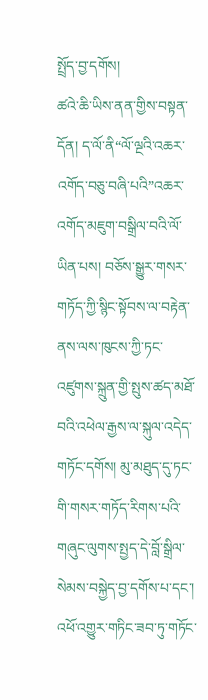སྤྲོད་བྱ་དགོས།
ཚའེ་ཆི་ཡིས་ནན་གྱིས་བསྟན་དོན། ད་ལོ་ནི“ལོ་ལྔའི་འཆར་འགོད་བཅུ་བཞི་པའི”འཆར་འགོད་མཇུག་བསྒྲིལ་བའི་ལོ་ཡིན་པས། བཅོས་སྒྱུར་གསར་གཏོད་ཀྱི་སྙིང་སྟོབས་ལ་བརྟེན་ནས་ལས་ཁུངས་ཀྱི་ཏང་འཛུགས་སྐྲུན་གྱི་སྤུས་ཚད་མཐོ་བའི་འཕེལ་རྒྱས་ལ་སྐུལ་འདེད་གཏོང་དགོས། མུ་མཐུད་དུ་ཏང་གི་གསར་གཏོད་རིགས་པའི་གཞུང་ལུགས་སྤྱད་དེ་བློ་སྒྲིལ་སེམས་བསྐྱེད་བྱ་དགོས་པ་དང་། འཕོ་འགྱུར་གཏིང་ཟབ་ཏུ་གཏོང་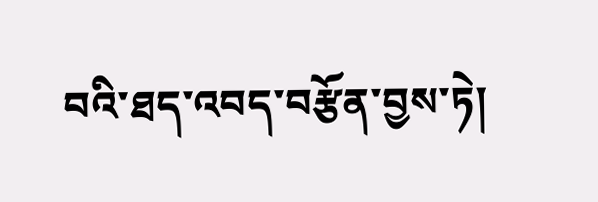བའི་ཐད་འབད་བརྩོན་བྱས་ཏེ།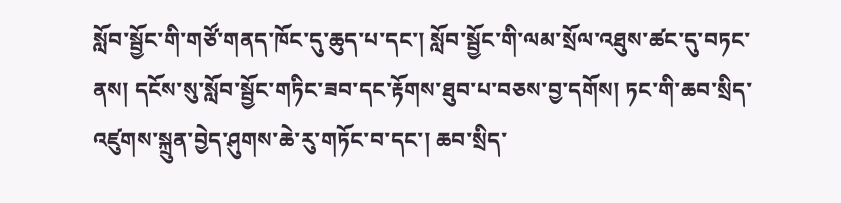སློབ་སྦྱོང་གི་གཙོ་གནད་ཁོང་དུ་ཆུད་པ་དང་། སློབ་སྦྱོང་གི་ལམ་སྲོལ་འཐུས་ཚང་དུ་བཏང་ནས། དངོས་སུ་སློབ་སྦྱོང་གཏིང་ཟབ་དང་རྟོགས་ཐུབ་པ་བཅས་བྱ་དགོས། ཏང་གི་ཆབ་སྲིད་འཛུགས་སྐྲུན་བྱེད་ཤུགས་ཆེ་རུ་གཏོང་བ་དང་། ཆབ་སྲིད་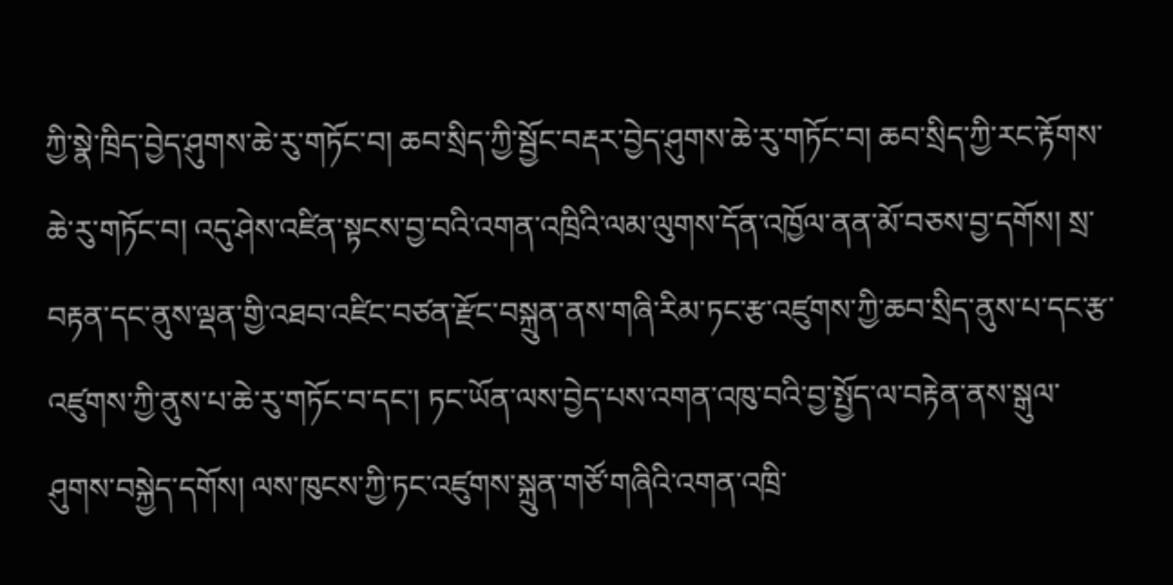ཀྱི་སྣེ་ཁྲིད་བྱེད་ཤུགས་ཆེ་རུ་གཏོང་བ། ཆབ་སྲིད་ཀྱི་སྦྱོང་བརྡར་བྱེད་ཤུགས་ཆེ་རུ་གཏོང་བ། ཆབ་སྲིད་ཀྱི་རང་རྟོགས་ཆེ་རུ་གཏོང་བ། འདུ་ཤེས་འཛིན་སྟངས་བྱ་བའི་འགན་འཁྲིའི་ལམ་ལུགས་དོན་འཁྱོལ་ནན་མོ་བཅས་བྱ་དགོས། སྲ་བརྟན་དང་ནུས་ལྡན་གྱི་འཐབ་འཛིང་བཙན་རྫོང་བསྐྲུན་ནས་གཞི་རིམ་ཏང་རྩ་འཛུགས་ཀྱི་ཆབ་སྲིད་ནུས་པ་དང་རྩ་འཛུགས་ཀྱི་ནུས་པ་ཆེ་རུ་གཏོང་བ་དང་། ཏང་ཡོན་ལས་བྱེད་པས་འགན་འཁུ་བའི་བྱ་སྤྱོད་ལ་བརྟེན་ནས་སྒུལ་ཤུགས་བསྐྱེད་དགོས། ལས་ཁུངས་ཀྱི་ཏང་འཛུགས་སྐྲུན་གཙོ་གཞིའི་འགན་འཁྲི་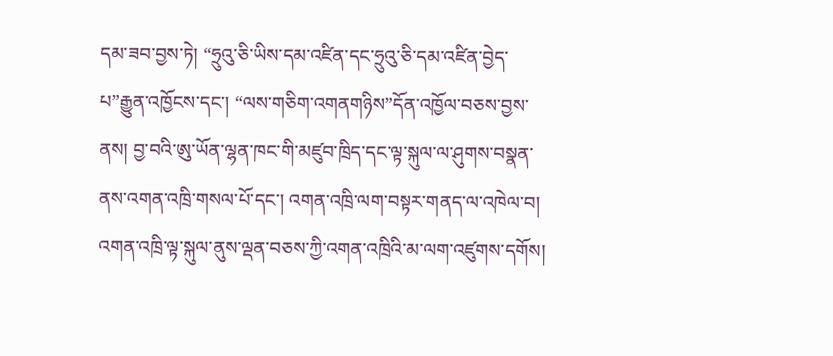དམ་ཟབ་བྱས་ཏེ། “ཧྲུའུ་ཅི་ཡིས་དམ་འཛིན་དང་ཧྲུའུ་ཅི་དམ་འཛིན་བྱེད་པ”རྒྱུན་འཁྱོངས་དང་། “ལས་གཅིག་འགནགཉིས”དོན་འཁྱོལ་བཅས་བྱས་ནས། བྱ་བའི་ཨུ་ཡོན་ལྷན་ཁང་གི་མཛུབ་ཁྲིད་དང་ལྟ་སྐུལ་ལ་ཤུགས་བསྣན་ནས་འགན་འཁྲི་གསལ་པོ་དང་། འགན་འཁྲི་ལག་བསྟར་གནད་ལ་འཁེལ་བ། འགན་འཁྲི་ལྟ་སྐུལ་ནུས་ལྡན་བཅས་ཀྱི་འགན་འཁྲིའི་མ་ལག་འཛུགས་དགོས།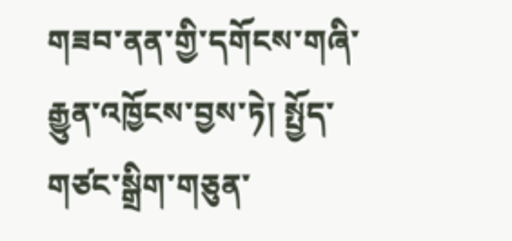གཟབ་ནན་གྱི་དགོངས་གཞི་རྒྱུན་འཁྱོངས་བྱས་ཏེ། སྤྱོད་གཙང་སྒྲིག་གཅུན་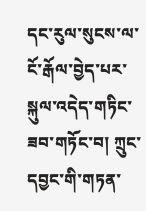དང་རུལ་སུངས་ལ་ངོ་རྒོལ་བྱེད་པར་སྐུལ་འདེད་གཏིང་ཟབ་གཏོང་བ། ཀྲུང་དབྱང་གི་གཏན་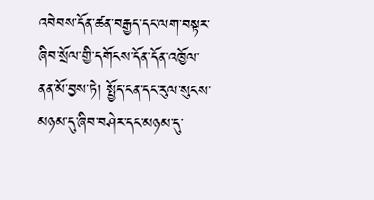འབེབས་དོན་ཚན་བརྒྱད་དང་ལག་བསྟར་ཞིབ་སྲོལ་གྱི་དགོངས་དོན་དོན་འཁྱོལ་ནན་མོ་བྱས་ཏེ། སྤྱོད་ངན་དང་རུལ་སུངས་མཉམ་དུ་ཞིབ་བཤེར་དང་མཉམ་དུ་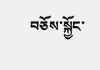བཅོས་སྐྱོང་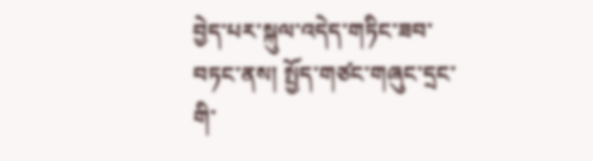བྱེད་པར་སྐུལ་འདེད་གཏིང་ཟབ་བཏང་ནས། སྤྱོད་གཙང་གཞུང་དྲང་གི་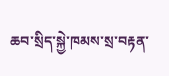ཆབ་སྲིད་སྐྱེ་ཁམས་སྲ་བརྟན་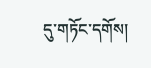དུ་གཏོང་དགོས།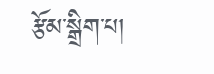རྩོམ་སྒྲིག་པ།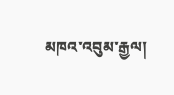མཁའ་འབུམ་རྒྱལ།